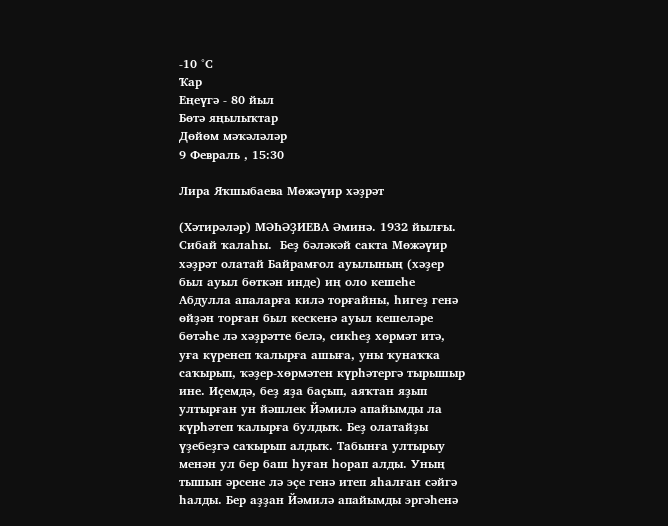-10 °С
Ҡар
Еңеүгә - 80 йыл
Бөтә яңылыҡтар
Дөйөм мәҡәләләр
9 Февраль , 15:30

Лира Яҡшыбаева Мөжәүир хәҙрәт

(Хәтирәләр) МӘҺӘҘИЕВА Әминә. 1932 йылғы. Сибай ҡалаһы.  Беҙ бәләкәй сакта Мөжәүир хәҙрәт олатай Байрамғол ауылының (хәҙер был ауыл бөткән инде) иң оло кешеһе Абдулла апаларға килә торғайны, һигеҙ генә өйҙән торған был кескенә ауыл кешеләре бөтәһе лә хәҙрәтте белә, сикһеҙ хөрмәт итә, уға күренеп ҡалырға ашыға, уны ҡунаҡҡа саҡырып, ҡәҙер-хөрмәтен күрһәтергә тырышыр ине. Иҫемдә, беҙ яҙа баҫып, аяҡтан яҙып ултырған ун йәшлек Йәмилә апайымды ла күрһәтеп ҡалырға булдыҡ. Беҙ олатайҙы үҙебеҙгә саҡырып алдыҡ. Табынға ултырыу менән ул бер баш һуған һорап алды. Уның тышын әрсене лә эҫе генә итеп яһалған сәйгә һалды. Бер аҙҙан Йәмилә апайымды эргәһенә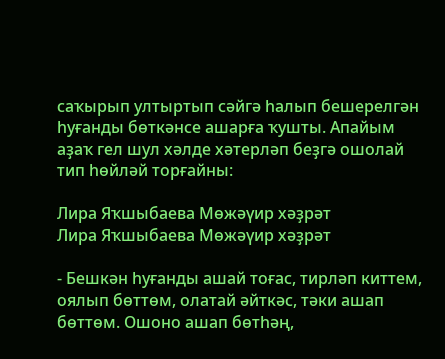саҡырып ултыртып сәйгә һалып бешерелгән һуғанды бөткәнсе ашарға ҡушты. Апайым аҙаҡ гел шул хәлде хәтерләп беҙгә ошолай тип һөйләй торғайны:

Лира Яҡшыбаева Мөжәүир хәҙрәт
Лира Яҡшыбаева Мөжәүир хәҙрәт

- Бешкән һуғанды ашай тоғас, тирләп киттем, оялып бөттөм, олатай әйткәс, тәки ашап бөттөм. Ошоно ашап бөтһәң,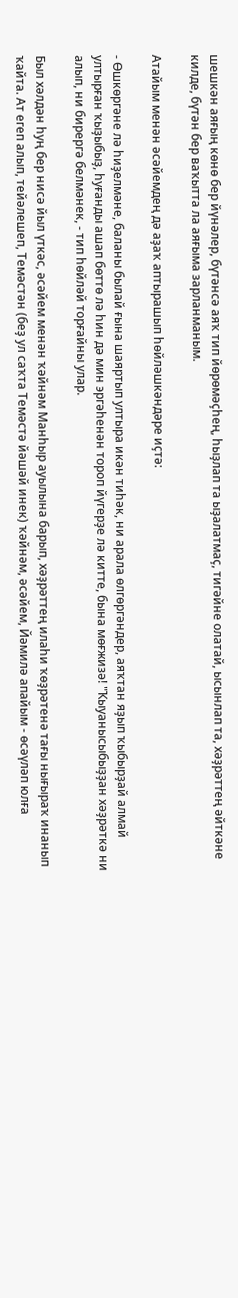шешкән аяғың көнө бер йүнәлер, бүтәнсә аяҡ тип йөрөмәҫһең, һыҙлап та ыҙалатмаҫ, тигәйне олатай, ысынлап та, хәҙрәттең әйткәне килде, бүтән бер ваҡытта ла аяғыма зарланманым.

Атайым менән әсәйемдең дә аҙаҡ аптырашып һөйләшкәндәре иҫтә:

- Өшкөргәне лә һиҙелмәне, баланы былай ғына шаяртып ултыра икән тиһәк, ни арала өлгөргәндер, аяҡтан яҙып ҡыбырҙай алмай ултырған ҡыҙыбыҙ, һуғанды ашап бөттө лә һин дә мин эргәһенән тороп йүгерҙе лә китте, бына мөғжизә! "Ҡыуанысыбыҙҙан хәҙрәткә ни алып, ни бирергә белмәнек, - тип һөйләй торғайны улар.

Был хәлдән һуң бер нисә йыл үткәс, әсәйем менән ҡәйнәм Манһыр ауылына барып, хәҙрәттең илаһи ҡөҙрәтенә тағы нығыраҡ инанып ҡайта. Ат егеп алып, тейәлешеп, Темәстән (беҙ ул саҡта Темәстә йәшәй инек) ҡәйнәм, әсәйем, Йәмилә апайым - өсәүләп юлға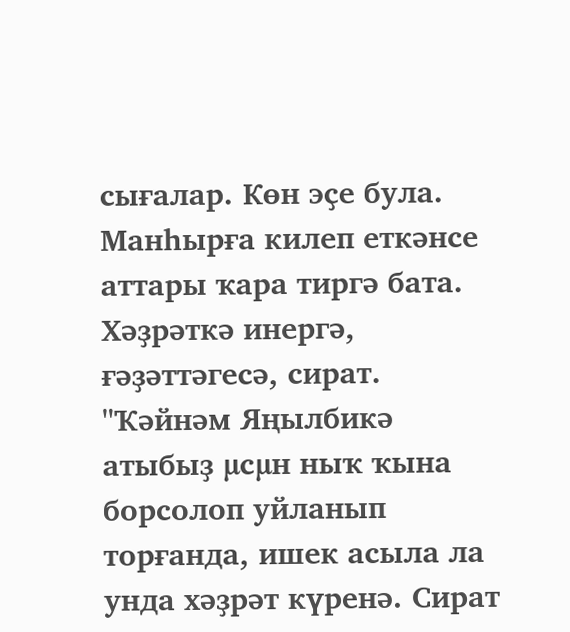сығалар. Көн эҫе була. Манһырға килеп еткәнсе аттары ҡара тиргә бата. Хәҙрәткә инергә, ғәҙәттәгесә, сират. "Ҡәйнәм Яңылбикә атыбыҙ µсµн ныҡ ҡына борсолоп уйланып торғанда, ишек асыла ла унда хәҙрәт күренә. Сират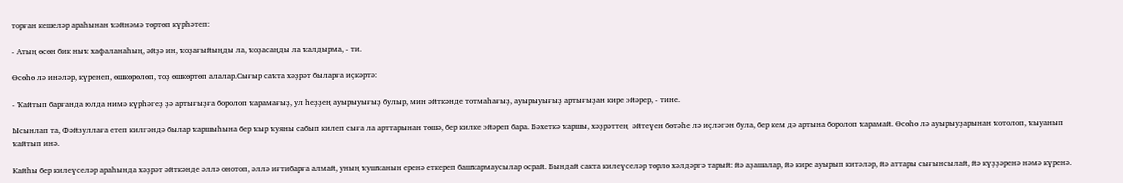торған кешеләр араһынан ҡәйнәмә төртөп күрһәтеп:

- Атың өсөн бик ныҡ хафаланаһың, әйҙә ин, ҡоҙағыйыңды ла, ҡоҙасаңды ла ҡалдырма, - ти.

Өсөһө лә инәләр, күренеп, өшкөрөлөп, тоҙ өшкөртөп алалар.Сығыр саҡта хәҙрәт быларға иҫкәртә:

- Ҡайтып барғанда юлда нимә күрһәгеҙ ҙә артығыҙға боролоп ҡарамағыҙ, ул һеҙҙең ауырыуығыҙ булыр, мин әйткәнде тотмаһағыҙ, ауырыуығыҙ артығыҙан кире эйәрер, - тине.

Ысынлап та, Фәйзуллаға етеп килгәндә былар ҡаршыһына бер ҡыр ҡуяны сабып килеп сыға ла арттарынан төшә, бер килке эйәреп бара. Бәхеткә ҡаршы, хәҙрәттең  әйтеүен бөтәһе лә иҫләгән була, бер кем дә артына боролоп ҡарамай. Өсөһө лә ауырыуҙарынан ҡотолоп, ҡыуанып ҡайтып инә.

Кайһы бер килеүселәр араһында хәҙрәт әйткәнде әллә онотоп, әллә иғтибарға алмай, уның ҡушҡанын еренә еткереп башҡармаусылар осрай. Бындай сакта килеүселәр төрлө хәлдәргә тарый: йә аҙашалар, йә кире ауырып китәләр, йә аттары сығынсылай, йә күҙҙәренә нәмә күренә.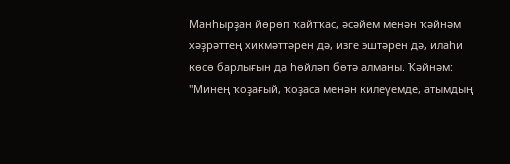Манһырҙан йөрөп ҡайтҡас, әсәйем менән ҡәйнәм хәҙрәттең хикмәттәрен дә, изге эштәрен дә, илаһи көсө барлығын да һөйләп бөтә алманы. Ҡәйнәм: "Минең ҡоҙағый, ҡоҙаса менән килеүемде, атымдың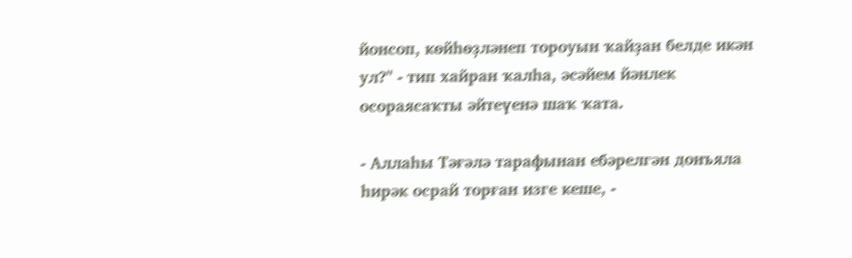йонсоп, көйһөҙләнеп тороуын ҡайҙан белде икән ул?" - тип хайран ҡалһа, әсәйем йәнлек осораясаҡты әйтеүенә шаҡ ҡата.

- Аллаһы Тәғәлә тарафынан ебәрелгән донъяла һирәк осрай торған изге кеше, -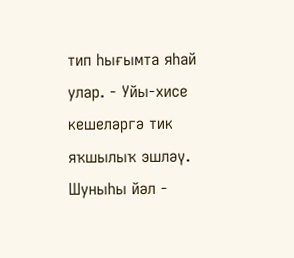тип һығымта яһай улар. - Уйы-хисе кешеләргә тик яҡшылыҡ эшләү. Шуныһы йәл -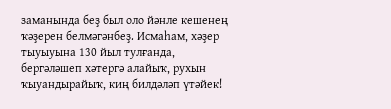заманында беҙ был оло йәнле кешенең ҡәҙерен белмәгәнбеҙ. Исмаһам, хәҙер тыуыуына 130 йыл тулғанда, бергәләшеп хәтергә алайыҡ, рухын ҡыуандырайыҡ, киң билдәләп үтәйек!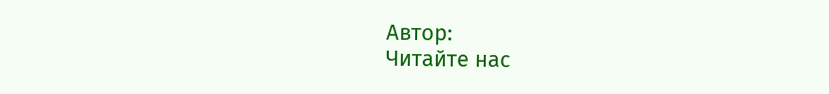Автор:
Читайте нас